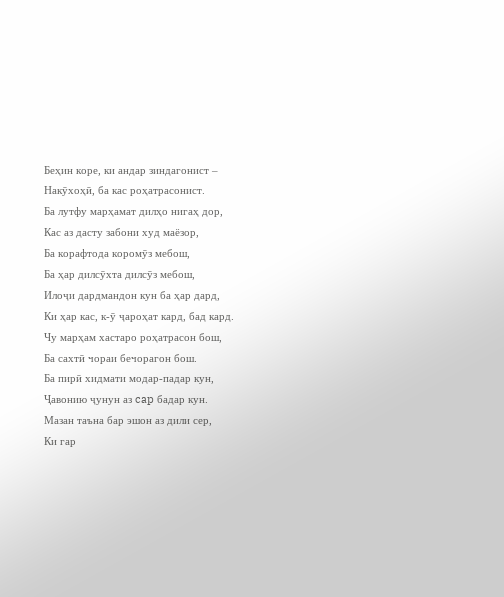Беҳин коре, ки андар зиндагонист –
Накӯхоҳӣ, ба кас роҳатрасонист.
Ба лутфу марҳамат дилҳо нигаҳ дор,
Кас аз дасту забони худ маёзор,
Ба корафтода коромӯз мебош,
Ба ҳар дилсӯхта дилсӯз мебош,
Илоҷи дардмандон кун ба ҳар дард,
Ки ҳар кас, к-ӯ ҷароҳат кард, бад кард.
Чу марҳам хастаро роҳатрасон бош,
Ба сахтӣ чораи бечорагон бош.
Ба пирӣ хидмати модар-падар кун,
Ҷавонию ҷунун аз cap бадар кун.
Мазан таъна бар эшон аз дили сер,
Ки гар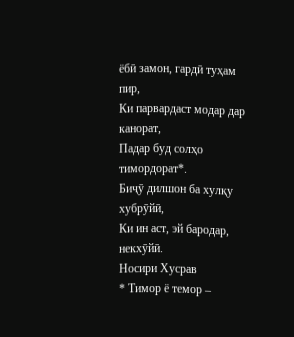ёбӣ замон, гардӣ туҳам пир,
Ки парвардаст модар дар канорат,
Падар буд солҳо тимордорат*.
Биҷӯ дилшон ба хулқу хубрӯйӣ,
Ки ин аст, эй бародар, некхӯйӣ.
Носири Хусрав
* Тимор ё темор –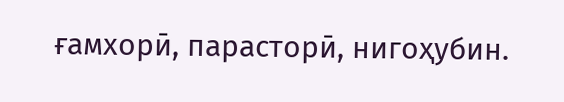ғамхорӣ, парасторӣ, нигоҳубин.